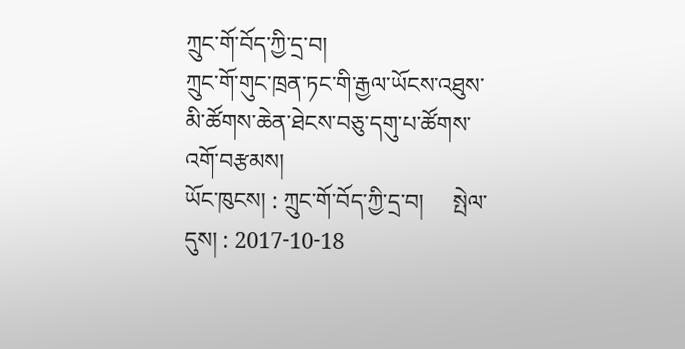ཀྲུང་གོ་བོད་ཀྱི་དྲ་བ།
ཀྲུང་གོ་གུང་ཁྲན་ཏང་གི་རྒྱལ་ཡོངས་འཐུས་མི་ཚོགས་ཆེན་ཐེངས་བཅུ་དགུ་པ་ཚོགས་འགོ་བརྩམས།
ཡོང་ཁུངས། : ཀྲུང་གོ་བོད་ཀྱི་དྲ་བ།     སྤེལ་དུས། : 2017-10-18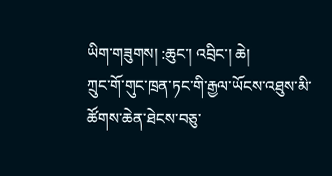ཡིག་གཟུགས། :ཆུང་། འབྲིང་། ཆེ།
ཀྲུང་གོ་གུང་ཁྲན་ཏང་གི་རྒྱལ་ཡོངས་འཐུས་མི་ཚོགས་ཆེན་ཐེངས་བཅུ་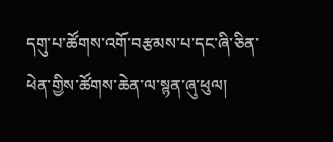དགུ་པ་ཚོགས་འགོ་བརྩམས་པ་དང་ཞི་ཅིན་ཕེན་གྱིས་ཚོགས་ཆེན་ལ་སྙན་ཞུ་ཕུལ།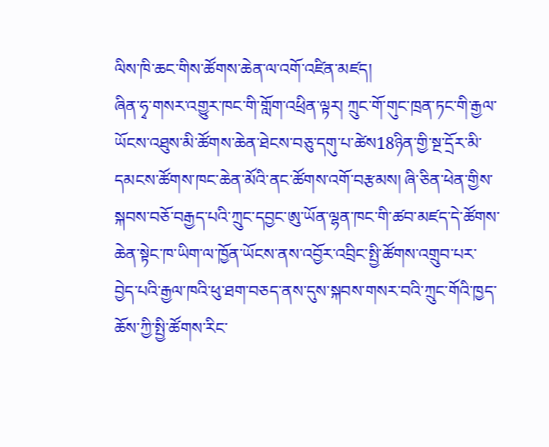ལིས་ཁི་ཆང་གིས་ཚོགས་ཆེན་ལ་འགོ་འཛིན་མཛད།
ཞིན་ཧྭ་གསར་འགྱུར་ཁང་གི་གློག་འཕྲིན་ལྟར། ཀྲུང་གོ་གུང་ཁྲན་ཏང་གི་རྒྱལ་ཡོངས་འཐུས་མི་ཚོགས་ཆེན་ཐེངས་བཅུ་དགུ་པ་ཚེས18ཉིན་གྱི་སྔ་དྲོར་མི་དམངས་ཚོགས་ཁང་ཆེན་མོའི་ནང་ཚོགས་འགོ་བརྩམས། ཞི་ཅིན་ཕེན་གྱིས་སྐབས་བཅོ་བརྒྱད་པའི་ཀྲུང་དབྱང་ཨུ་ཡོན་ལྷན་ཁང་གི་ཚབ་མཛད་དེ་ཚོགས་ཆེན་སྟེང་ཁ་ཡིག་ལ་ཁྱོན་ཡོངས་ནས་འབྱོར་འབྲིང་སྤྱི་ཚོགས་འགྲུབ་པར་བྱེད་པའི་རྒྱལ་ཁའི་ཕུ་ཐག་བཅད་ནས་དུས་སྐབས་གསར་བའི་ཀྲུང་གོའི་ཁྱད་ཆོས་ཀྱི་སྤྱི་ཚོགས་རིང་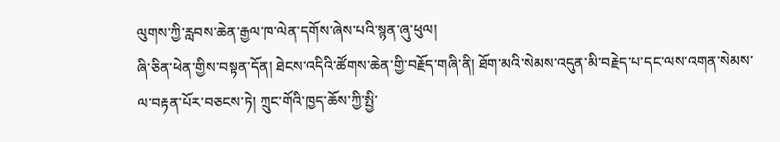ལུགས་ཀྱི་རླབས་ཆེན་རྒྱལ་ཁ་ལེན་དགོས་ཞེས་པའི་སྙན་ཞུ་ཕུལ།
ཞི་ཅིན་ཕེན་གྱིས་བསྟན་དོན། ཐེངས་འདིའི་ཚོགས་ཆེན་གྱི་བརྗོད་གཞི་ནི། ཐོག་མའི་སེམས་འདུན་མི་བརྗེད་པ་དང་ལས་འགན་སེམས་ལ་བརྟན་པོར་བཅངས་ཏེ། ཀྲུང་གོའི་ཁྱད་ཆོས་ཀྱི་སྤྱི་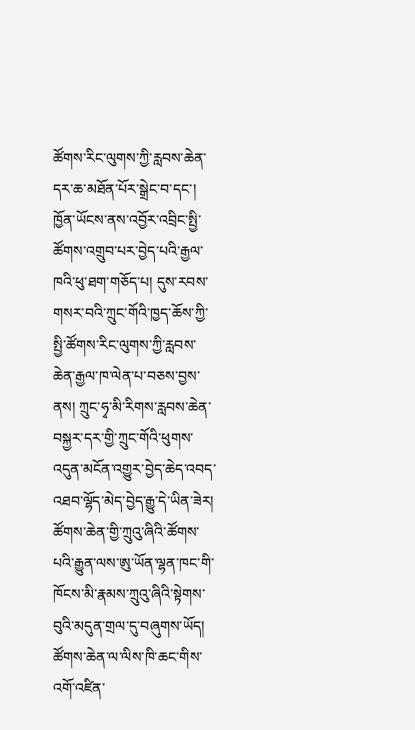ཚོགས་རིང་ལུགས་ཀྱི་རླབས་ཆེན་དར་ཆ་མཐོན་པོར་སྒྲེང་བ་དང་། ཁྱོན་ཡོངས་ནས་འབྱོར་འབྲིང་སྤྱི་ཚོགས་འགྲུབ་པར་བྱེད་པའི་རྒྱལ་ཁའི་ཕུ་ཐག་གཅོད་པ། དུས་རབས་གསར་བའི་ཀྲུང་གོའི་ཁྱད་ཆོས་ཀྱི་སྤྱི་ཚོགས་རིང་ལུགས་ཀྱི་རླབས་ཆེན་རྒྱལ་ཁ་ལེན་པ་བཅས་བྱས་ནས། ཀྲུང་ཧྭ་མི་རིགས་རླབས་ཆེན་བསྐྱར་དར་གྱི་ཀྲུང་གོའི་ཕུགས་འདུན་མངོན་འགྱུར་བྱེད་ཆེད་འབད་འཐབ་ལྷོད་མེད་བྱེད་རྒྱུ་དེ་ཡིན་ཟེར།
ཚོགས་ཆེན་གྱི་ཀྲུའུ་ཞིའི་ཚོགས་པའི་རྒྱུན་ལས་ཨུ་ཡོན་ལྷན་ཁང་གི་ཁོངས་མི་རྣམས་ཀྲུའུ་ཞིའི་སྟེགས་བུའི་མདུན་གྲལ་དུ་བཞུགས་ཡོད།
ཚོགས་ཆེན་ལ་ལིས་ཁི་ཆང་གིས་འགོ་འཛིན་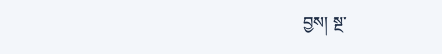བྱས། སྔ་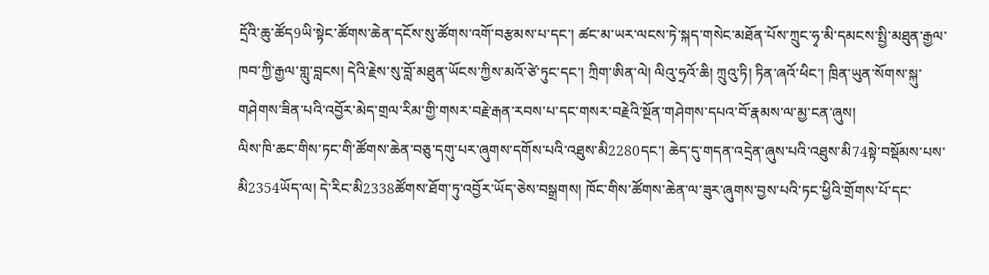དྲོའི་ཆུ་ཚོད9ཡི་སྟེང་ཚོགས་ཆེན་དངོས་སུ་ཚོགས་འགོ་བརྩམས་པ་དང་། ཚང་མ་ཡར་ལངས་ཏེ་སྐད་གསེང་མཐོན་པོས་ཀྲུང་ཧྭ་མི་དམངས་སྤྱི་མཐུན་རྒྱལ་ཁབ་ཀྱི་རྒྱལ་གླུ་བླངས། དེའི་རྗེས་སུ་བློ་མཐུན་ཡོངས་ཀྱིས་མའོ་ཙེ་ཏུང་དང་། ཀྲིག་ཨིན་ལེ། ལིའུ་ཧྲའོ་ཆི། ཀྲུའུ་ཏི། ཏིན་ཞའོ་ཕིང་། ཁྲིན་ཡུན་སོགས་སྐུ་གཤེགས་ཟིན་པའི་འབྱོར་མེད་གྲལ་རིམ་གྱི་གསར་བརྗེ་རྒན་རབས་པ་དང་གསར་བརྗེའི་སྔོན་གཤེགས་དཔའ་བོ་རྣམས་ལ་མྱ་ངན་ཞུས།
ལིས་ཁི་ཆང་གིས་ཏང་གི་ཚོགས་ཆེན་བཅུ་དགུ་པར་ཞུགས་དགོས་པའི་འཐུས་མི2280དང་། ཆེད་དུ་གདན་འདྲེན་ཞུས་པའི་འཐུས་མི74སྟེ་བསྡོམས་པས་མི2354ཡོད་ལ། དེ་རིང་མི2338ཚོགས་ཐོག་ཏུ་འབྱོར་ཡོད་ཅེས་བསྒྲགས། ཁོང་གིས་ཚོགས་ཆེན་ལ་ཟུར་ཞུགས་བྱས་པའི་ཏང་ཕྱིའི་གྲོགས་པོ་དང་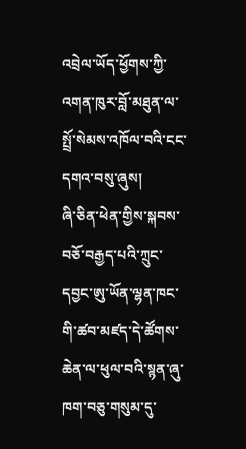འབྲེལ་ཡོད་ཕྱོགས་ཀྱི་འགན་ཁུར་བློ་མཐུན་ལ་སྤྲོ་སེམས་འཁོལ་བའི་ངང་དགའ་བསུ་ཞུས།
ཞི་ཅིན་ཕེན་གྱིས་སྐབས་བཅོ་བརྒྱད་པའི་ཀྲུང་དབྱང་ཨུ་ཡོན་ལྷན་ཁང་གི་ཚབ་མཛད་དེ་ཚོགས་ཆེན་ལ་ཕུལ་བའི་སྙན་ཞུ་ཁག་བཅུ་གསུམ་དུ་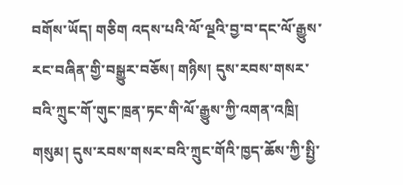བགོས་ཡོད། གཅིག འདས་པའི་ལོ་ལྔའི་བྱ་བ་དང་ལོ་རྒྱུས་རང་བཞིན་གྱི་བསྒྱུར་བཅོས། གཉིས། དུས་རབས་གསར་བའི་ཀྲུང་གོ་གུང་ཁྲན་ཏང་གི་ལོ་རྒྱུས་ཀྱི་འགན་འཁྲི། གསུམ། དུས་རབས་གསར་བའི་ཀྲུང་གོའི་ཁྱད་ཆོས་ཀྱི་སྤྱི་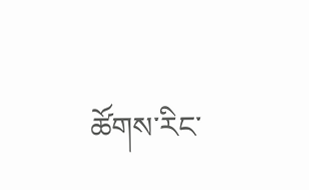ཚོགས་རིང་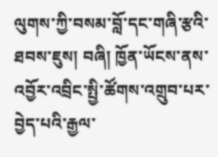ལུགས་ཀྱི་བསམ་བློ་དང་གཞི་རྩའི་ཐབས་ཇུས། བཞི། ཁྱོན་ཡོངས་ནས་འབྱོར་འབྲིང་སྤྱི་ཚོགས་འགྲུབ་པར་བྱེད་པའི་རྒྱལ་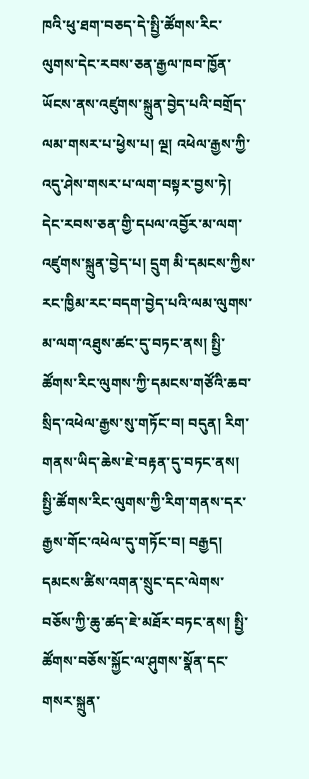ཁའི་ཕུ་ཐག་བཅད་དེ་སྤྱི་ཚོགས་རིང་ལུགས་དེང་རབས་ཅན་རྒྱལ་ཁབ་ཁྱོན་ཡོངས་ནས་འཛུགས་སྐྲུན་བྱེད་པའི་བགྲོད་ལམ་གསར་པ་ཕྱེས་པ། ལྔ། འཕེལ་རྒྱས་ཀྱི་འདུ་ཤེས་གསར་པ་ལག་བསྟར་བྱས་ཏེ། དེང་རབས་ཅན་གྱི་དཔལ་འབྱོར་མ་ལག་འཛུགས་སྐྲུན་བྱེད་པ། དྲུག མི་དམངས་ཀྱིས་རང་ཁྱིམ་རང་བདག་བྱེད་པའི་ལམ་ལུགས་མ་ལག་འཐུས་ཚང་དུ་བཏང་ནས། སྤྱི་ཚོགས་རིང་ལུགས་ཀྱི་དམངས་གཙོའི་ཆབ་སྲིད་འཕེལ་རྒྱས་སུ་གཏོང་བ། བདུན། རིག་གནས་ཡིད་ཆེས་ཇེ་བརྟན་དུ་བཏང་ནས། སྤྱི་ཚོགས་རིང་ལུགས་ཀྱི་རིག་གནས་དར་རྒྱས་གོང་འཕེལ་དུ་གཏོང་བ། བརྒྱད། དམངས་ཚིས་འགན་སྲུང་དང་ལེགས་བཅོས་ཀྱི་ཆུ་ཚད་ཇེ་མཐོར་བཏང་ནས། སྤྱི་ཚོགས་བཅོས་སྐྱོང་ལ་ཤུགས་སྣོན་དང་གསར་སྐྲུན་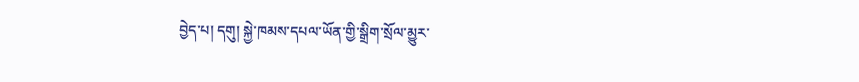བྱེད་པ། དགུ། སྐྱེ་ཁམས་དཔལ་ཡོན་གྱི་སྒྲིག་སྲོལ་མྱུར་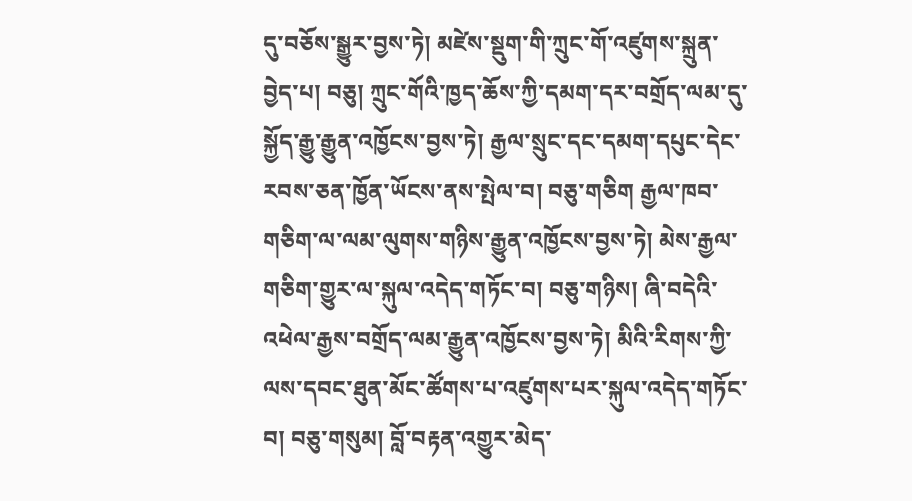དུ་བཅོས་སྒྱུར་བྱས་ཏེ། མཛེས་སྡུག་གི་ཀྲུང་གོ་འཛུགས་སྐྲུན་བྱེད་པ། བཅུ། ཀྲུང་གོའི་ཁྱད་ཆོས་ཀྱི་དམག་དར་བགྲོད་ལམ་དུ་སྐྱོད་རྒྱུ་རྒྱུན་འཁྱོངས་བྱས་ཏེ། རྒྱལ་སྲུང་དང་དམག་དཔུང་དེང་རབས་ཅན་ཁྱོན་ཡོངས་ནས་སྤེལ་བ། བཅུ་གཅིག རྒྱལ་ཁབ་གཅིག་ལ་ལམ་ལུགས་གཉིས་རྒྱུན་འཁྱོངས་བྱས་ཏེ། མེས་རྒྱལ་གཅིག་གྱུར་ལ་སྐུལ་འདེད་གཏོང་བ། བཅུ་གཉིས། ཞི་བདེའི་འཕེལ་རྒྱས་བགྲོད་ལམ་རྒྱུན་འཁྱོངས་བྱས་ཏེ། མིའི་རིགས་ཀྱི་ལས་དབང་ཐུན་མོང་ཚོགས་པ་འཛུགས་པར་སྐུལ་འདེད་གཏོང་བ། བཅུ་གསུམ། བློ་བརྟན་འགྱུར་མེད་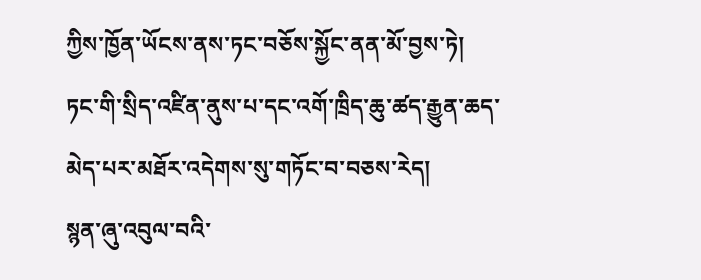ཀྱིས་ཁྱོན་ཡོངས་ནས་ཏང་བཅོས་སྐྱོང་ནན་མོ་བྱས་ཏེ། ཏང་གི་སྲིད་འཛིན་ནུས་པ་དང་འགོ་ཁྲིད་ཆུ་ཚད་རྒྱུན་ཆད་མེད་པར་མཐོར་འདེགས་སུ་གཏོང་བ་བཅས་རེད།
སྙན་ཞུ་འབུལ་བའི་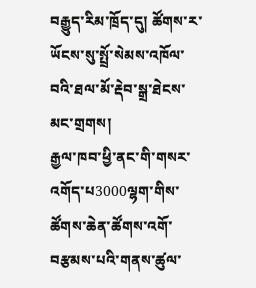བརྒྱུད་རིམ་ཁྲོད་དུ། ཚོགས་ར་ཡོངས་སུ་སྤྲོ་སེམས་འཁོལ་བའི་ཐལ་མོ་རྡེབ་སྒྲ་ཐེངས་མང་གྲགས།
རྒྱལ་ཁབ་ཕྱི་ནང་གི་གསར་འགོད་པ3000ལྷག་གིས་ཚོགས་ཆེན་ཚོགས་འགོ་བརྩམས་པའི་གནས་ཚུལ་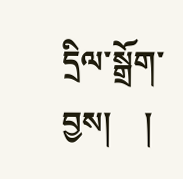དྲིལ་སྒྲོག་བྱས།    །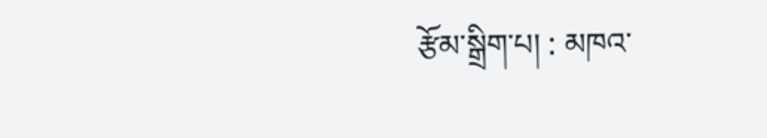རྩོམ་སྒྲིག་པ། : མཁའ་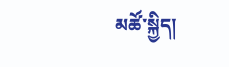མཚོ་སྐྱིད།